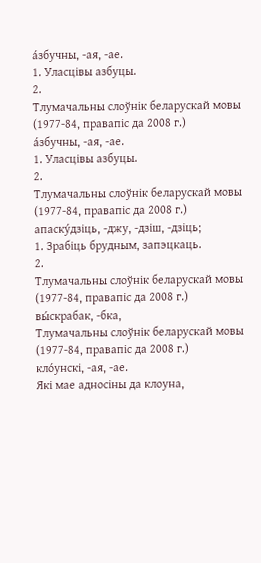а́збучны, ‑ая, ‑ае.
1. Уласцівы азбуцы.
2.
Тлумачальны слоўнік беларускай мовы (1977-84, правапіс да 2008 г.)
а́збучны, ‑ая, ‑ае.
1. Уласцівы азбуцы.
2.
Тлумачальны слоўнік беларускай мовы (1977-84, правапіс да 2008 г.)
апаску́дзіць, ‑джу, ‑дзіш, ‑дзіць;
1. Зрабіць брудным, запэцкаць.
2.
Тлумачальны слоўнік беларускай мовы (1977-84, правапіс да 2008 г.)
вы́скрабак, ‑бка,
Тлумачальны слоўнік беларускай мовы (1977-84, правапіс да 2008 г.)
кло́унскі, ‑ая, ‑ае.
Які мае адносіны да клоуна,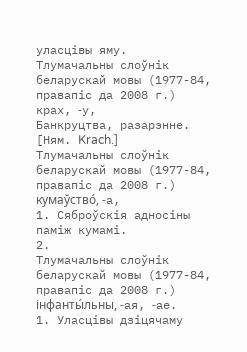уласцівы яму.
Тлумачальны слоўнік беларускай мовы (1977-84, правапіс да 2008 г.)
крах, ‑у,
Банкруцтва, разарэнне.
[Ням. Krach.]
Тлумачальны слоўнік беларускай мовы (1977-84, правапіс да 2008 г.)
кумаўство́, ‑а,
1. Сяброўскія адносіны паміж кумамі.
2.
Тлумачальны слоўнік беларускай мовы (1977-84, правапіс да 2008 г.)
інфанты́льны, ‑ая, ‑ае.
1. Уласцівы дзіцячаму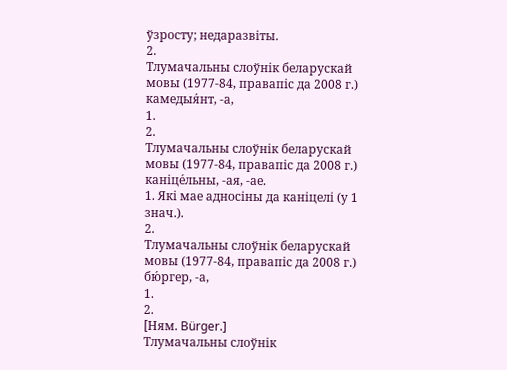ўзросту; недаразвіты.
2.
Тлумачальны слоўнік беларускай мовы (1977-84, правапіс да 2008 г.)
камедыя́нт, ‑а,
1.
2.
Тлумачальны слоўнік беларускай мовы (1977-84, правапіс да 2008 г.)
каніце́льны, ‑ая, ‑ае.
1. Які мае адносіны да каніцелі (у 1 знач.).
2.
Тлумачальны слоўнік беларускай мовы (1977-84, правапіс да 2008 г.)
бю́ргер, ‑а,
1.
2.
[Ням. Bürger.]
Тлумачальны слоўнік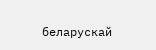беларускай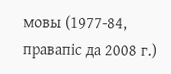мовы (1977-84, правапіс да 2008 г.)